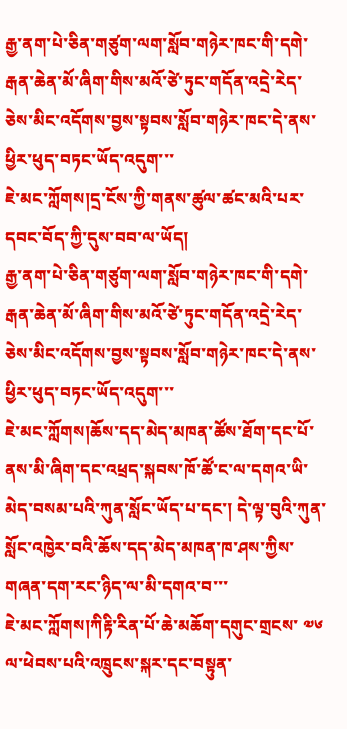རྒྱ་ནག་པེ་ཅིན་གཙུག་ལག་སློབ་གཉེར་ཁང་གི་དགེ་རྒན་ཆེན་མོ་ཞིག་གིས་མའོ་ཙེ་ཏུང་གདོན་འདྲེ་རེད་ཅེས་མིང་འདོགས་བྱས་སྟབས་སློབ་གཉེར་ཁང་དེ་ནས་ཕྱིར་ཕུད་བཏང་ཡོད་འདུག་་་
ཇེ་མང་ཀློགས།དྲ་ངོས་ཀྱི་གནས་ཚུལ་ཚང་མའི་པར་དབང་བོད་ཀྱི་དུས་བབ་ལ་ཡོད།
རྒྱ་ནག་པེ་ཅིན་གཙུག་ལག་སློབ་གཉེར་ཁང་གི་དགེ་རྒན་ཆེན་མོ་ཞིག་གིས་མའོ་ཙེ་ཏུང་གདོན་འདྲེ་རེད་ཅེས་མིང་འདོགས་བྱས་སྟབས་སློབ་གཉེར་ཁང་དེ་ནས་ཕྱིར་ཕུད་བཏང་ཡོད་འདུག་་་
ཇེ་མང་ཀློགས།ཆོས་དད་མེད་མཁན་ཚོས་ཐོག་དང་པོ་ནས་མི་ཞིག་དང་འཕྲད་སྐབས་ཁོ་ཚོ་ང་ལ་དགའ་ཡི་མེད་བསམ་པའི་ཀུན་སློང་ཡོད་པ་དང་། དེ་ལྟ་བུའི་ཀུན་སློང་འཁྱེར་བའི་ཆོས་དད་མེད་མཁན་ཁ་ཤས་ཀྱིས་གཞན་དག་རང་ཉིད་ལ་མི་དགའ་བ་་་
ཇེ་མང་ཀློགས།ཀིརྟི་རིན་པོ་ཆེ་མཆོག་དགུང་གྲངས་ ༧༦ ལ་ཕེབས་པའི་འཁྲུངས་སྐར་དང་བསྟུན་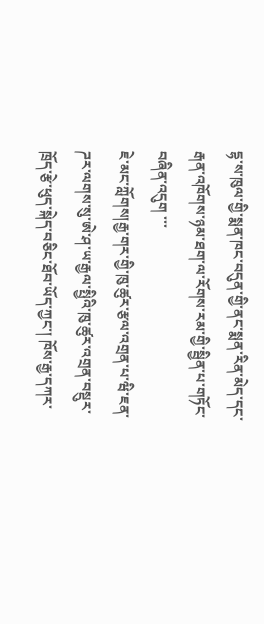དྷ་ས་ཁུལ་གྱི་སྨན་ཁང་བདུན་གྱི་ནང་སྨན་རིན་མེད་དང་རྒན་འཁོགས་ཉམ་ཐག་ལ་རོགས་རམ་གྱི་སྦྱིན་པ་གཏོང་བཞིན་འདུག ་་་
ཇེ་མང་ཀློགས།རྒྱ་གར་གྱི་ཁུ་ཚུར་རྩལ་འགྲན་པ་ཝི་ཇན་ཌར་ལགས་སུ་ཨེ་ཤ་ཡ་རྒྱལ་སྤྱིའི་ཁུ་ཚུར་འགྲན་བསྡུར་ཁྲོད་རྩེ་ཕུད་སྐེད་བཅིང་ཐོབ་ཡོད་ཀྱང་། ཁོས་རྒྱ་དཀར་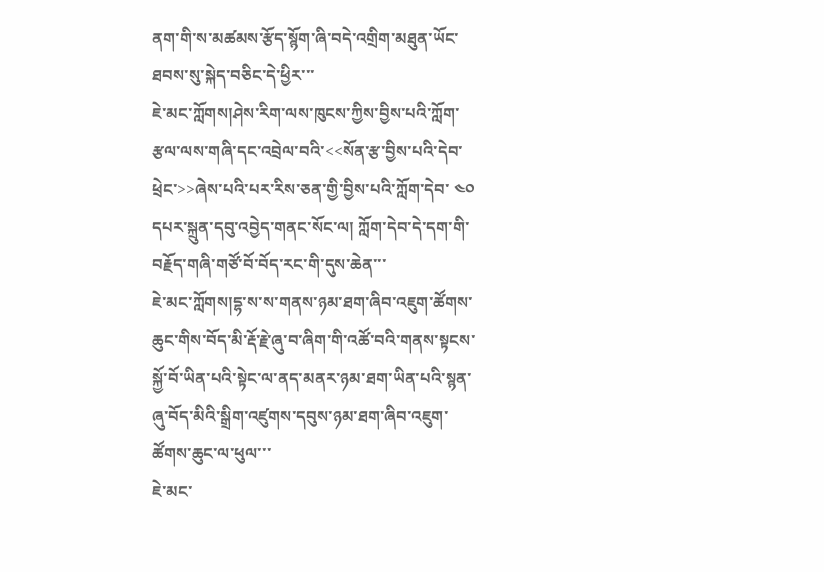ནག་གི་ས་མཚམས་རྩོད་སྙོག་ཞི་བདེ་འགྲིག་མཐུན་ཡོང་ཐབས་སུ་སྐེད་བཅིང་དེ་ཕྱིར་་་
ཇེ་མང་ཀློགས།ཤེས་རིག་ལས་ཁུངས་ཀྱིས་བྱིས་པའི་ཀློག་རྩལ་ལས་གཞི་དང་འབྲེལ་བའི་<<སོན་རྩ་བྱིས་པའི་དེབ་ཕྲེང་>>ཞེས་པའི་པར་རིས་ཅན་གྱི་བྱིས་པའི་ཀློག་དེབ་ ༤༠ དཔར་སྐྲུན་དབུ་འབྱེད་གནང་སོང་ལ། ཀློག་དེབ་དེ་དག་གི་བརྗོད་གཞི་གཙོ་བོ་བོད་རང་གི་དུས་ཆེན་་་
ཇེ་མང་ཀློགས།དྷ་ས་ས་གནས་ཉམ་ཐག་ཞིབ་འཇུག་ཚོགས་ཆུང་གིས་བོད་མི་རྡོ་རྗེ་ཞུ་བ་ཞིག་གི་འཚོ་བའི་གནས་སྟངས་སྐྱོ་བོ་ཡིན་པའི་སྟེང་ལ་ནད་མནར་ཉམ་ཐག་ཡིན་པའི་སྙན་ཞུ་བོད་མིའི་སྒྲིག་འཛུགས་དབུས་ཉམ་ཐག་ཞིབ་འཇུག་ཚོགས་ཆུང་ལ་ཕུལ་་་
ཇེ་མང་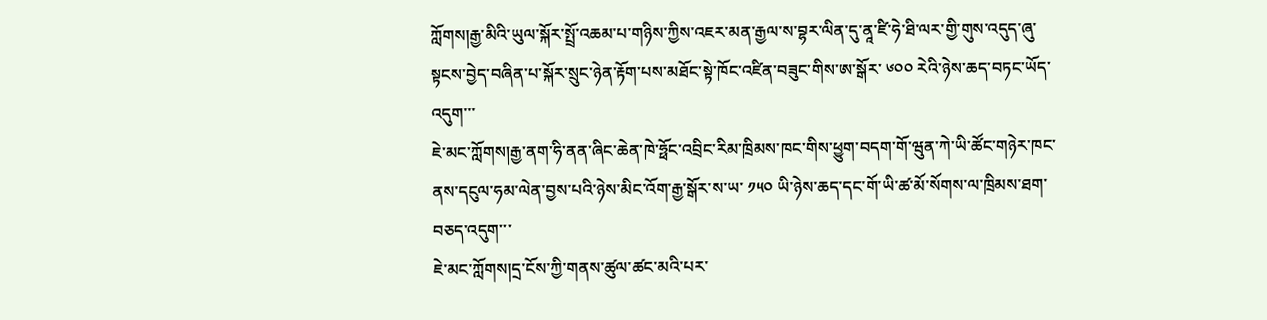ཀློགས།རྒྱ་མིའི་ཡུལ་སྐོར་སྤྲོ་འཆམ་པ་གཉིས་ཀྱིས་འཇར་མན་རྒྱལ་ས་བྷར་ལིན་དུ་ནཱ་ཛི་ཧེ་ཐི་ལར་གྱི་གུས་འདུད་ཞུ་སྟངས་བྱེད་བཞིན་པ་སྐོར་སྲུང་ཉེན་རྟོག་པས་མཐོང་སྟེ་ཁོང་འཛིན་བཟུང་གིས་ཨ་སྒོར་ ༦༠༠ རེའི་ཉེས་ཆད་བཏང་ཡོད་འདུག་་་
ཇེ་མང་ཀློགས།རྒྱ་ནག་ཧི་ནན་ཞིང་ཆེན་ཁེ་ཧྥོང་འབྲིང་རིམ་ཁྲིམས་ཁང་གིས་ཕྱུག་བདག་གོ་ཝུན་ཀེ་ཡི་ཚོང་གཉེར་ཁང་ནས་དངུལ་ཧམ་ལེན་བྱས་པའི་ཉེས་མིང་འོག་རྒྱ་སྒོར་ས་ཡ་ ༡༥༠ ཡི་ཉེས་ཆད་དང་གོ་ཡི་ཚ་མོ་སོགས་ལ་ཁྲིམས་ཐག་བཅད་འདུག་་་
ཇེ་མང་ཀློགས།དྲ་ངོས་ཀྱི་གནས་ཚུལ་ཚང་མའི་པར་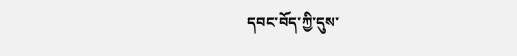དབང་བོད་ཀྱི་དུས་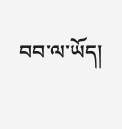བབ་ལ་ཡོད།